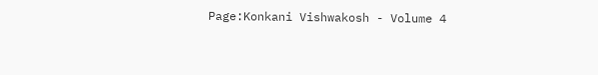Page:Konkani Vishwakosh - Volume 4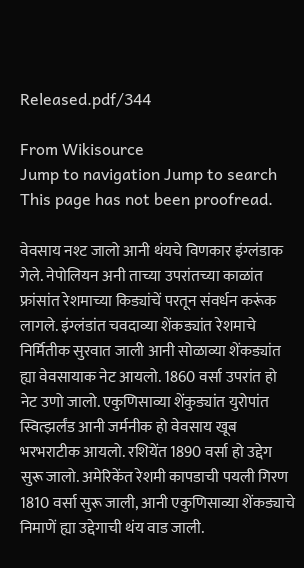Released.pdf/344

From Wikisource
Jump to navigation Jump to search
This page has not been proofread.

वेवसाय नश्ट जालो आनी थंयचे विणकार इंग्लंडाक गेले. नेपोलियन अनी ताच्या उपरांतच्या काळांत फ्रांसांत रेशमाच्या किड्यांचें परतून संवर्धन करूंक लागले. इंग्लंडांत चवदाव्या शेंकड्यांत रेशमाचे निर्मितीक सुरवात जाली आनी सोळाव्या शेंकड्यांत ह्या वेवसायाक नेट आयलो. 1860 वर्सा उपरांत हो नेट उणो जालो. एकुणिसाव्या शेंकुड्यांत युरोपांत स्वित्झर्लंड आनी जर्मनीक हो वेवसाय खूब भरभराटीक आयलो. रशियेंत 1890 वर्सा हो उद्देग सुरू जालो. अमेरिकेंत रेशमी कापडाची पयली गिरण 1810 वर्सा सुरू जाली, आनी एकुणिसाव्या शेंकड्याचे निमाणें ह्या उद्देगाची थंय वाड जाली.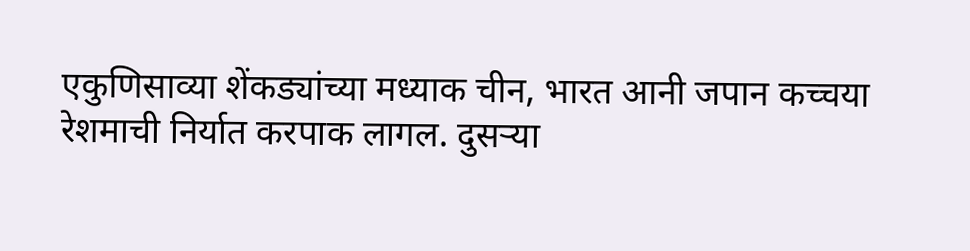एकुणिसाव्या शेंकड्यांच्या मध्याक चीन, भारत आनी जपान कच्चया रेशमाची निर्यात करपाक लागल. दुसऱ्या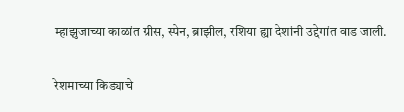म्हाझुजाच्या काळांत ग्रीस, स्पेन, ब्राझील, रशिया ह्या देशांनी उद्देगांत वाड जाली.


रेशमाच्या किड्याचे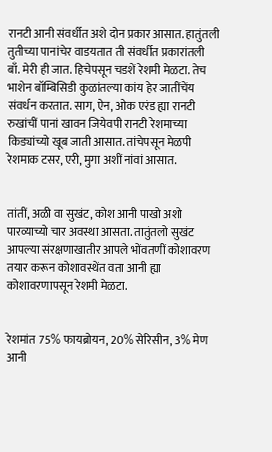रानटी आनी संवर्धीत अशे दोन प्रकार आसात. हातुंतली तुतीच्या पानांचेर वाडयतात ती संवर्धीत प्रकारांतली बाँ. मेरी ही जात. हिचेपसून चडशें रेशमी मेळटा. तेच भाशेन बॉम्बिसिडी कुळांतल्या कांय हेर जातींचेंय संवर्धन करतात. साग, ऐन, ओक एरंड ह्या रानटी रुखांचीं पानां खावन जियेवपी रानटी रेशमाच्या किड्यांच्यो खूब जाती आसात. तांचेपसून मेळपी रेशमाक टसर, एरी, मुगा अशीं नांवां आसात.


तांतीं, अळी वा सुखंट, कोश आनी पाखो अशो पारव्याच्यो चार अवस्था आसता. तातुंतलो सुखंट आपल्या संरक्षणाखातीर आपले भोंवतणीं कोशावरण तयार करून कोशावस्थेंत वता आनी ह्या कोशावरणापसून रेशमी मेळटा.


रेशमांत 75% फायब्रोयन, 20% सेरिसीन, 3% मेण आनी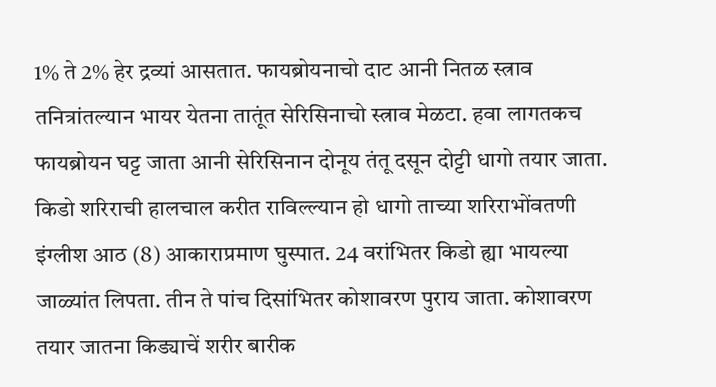1% ते 2% हेर द्रव्यां आसतात. फायब्रोयनाचो दाट आनी नितळ स्त्राव तनित्रांतल्यान भायर येतना तातूंत सेरिसिनाचो स्त्राव मेळटा. हवा लागतकच फायब्रोयन घट्ट जाता आनी सेरिसिनान दोनूय तंतू दसून दोट्टी धागो तयार जाता. किडो शरिराची हालचाल करीत राविल्ल्यान हो धागो ताच्या शरिराभोंवतणी इंग्लीश आठ (8) आकाराप्रमाण घुस्पात. 24 वरांभितर किडो ह्या भायल्या जाळ्यांत लिपता. तीन ते पांच दिसांभितर कोशावरण पुराय जाता. कोशावरण तयार जातना किड्याचें शरीर बारीक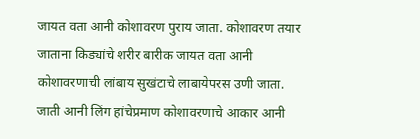जायत वता आनी कोशावरण पुराय जाता. कोशावरण तयार जाताना किड्यांचे शरीर बारीक जायत वता आनी कोशावरणाची लांबाय सुखंटाचे लाबायेपरस उणी जाता. जाती आनी लिंग हांचेप्रमाण कोशावरणाचे आकार आनी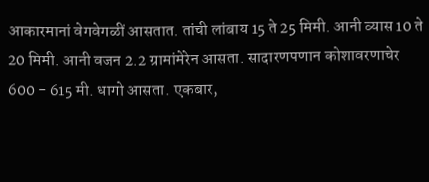आकारमानां वेगवेगळीं आसतात. तांची लांबाय 15 ते 25 मिमी. आनी व्यास 10 ते 20 मिमी. आनी वजन 2.2 ग्रामांमेरेन आसता. सादारणपणान कोशावरणाचेर 600 - 615 मी. धागो आसता. एकबार,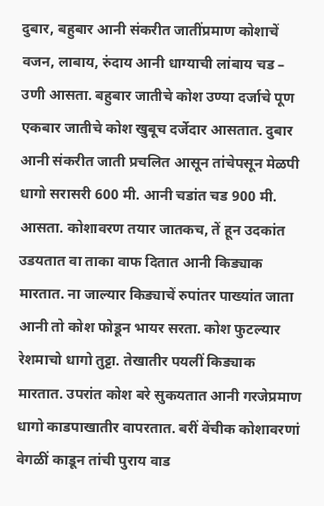दुबार, बहुबार आनी संकरीत जातींप्रमाण कोशाचें वजन, लाबाय, रुंदाय आनी धाग्याची लांबाय चड – उणी आसता. बहुबार जातीचे कोश उण्या दर्जाचे पूण एकबार जातीचे कोश खुबूच दर्जेदार आसतात. दुबार आनी संकरीत जाती प्रचलित आसून तांचेपसून मेळपी धागो सरासरी 600 मी. आनी चडांत चड 900 मी. आसता. कोशावरण तयार जातकच, तें हून उदकांत उडयतात वा ताका वाफ दितात आनी किड्याक मारतात. ना जाल्यार किड्याचें रुपांतर पाख्यांत जाता आनी तो कोश फोडून भायर सरता. कोश फुटल्यार रेशमाचो धागो तुट्टा. तेखातीर पयलीं किड्याक मारतात. उपरांत कोश बरे सुकयतात आनी गरजेप्रमाण धागो काडपाखातीर वापरतात. बरीं वेंचीक कोशावरणां वेगळीं काडून तांची पुराय वाड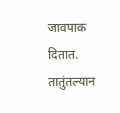जावपाक दितात. तातुंतल्यान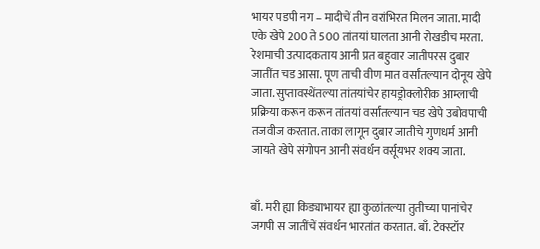भायर पडपी नग – मादीचें तीन वरांभिरत मिलन जाता. मादी एके खेपे 200 ते 500 तांतयां घालता आनी रोखडीच मरता. रेशमाची उत्पादकताय आनी प्रत बहुवार जातीपरस दुबार जातींत चड आसा. पूण ताची वीण मात वर्सांतल्यान दोनूय खेपे जाता. सुप्तावस्थेंतल्या तांतयांचेर हायड्रोक्लोरीक आम्लाची प्रक्रिया करून करून तांतयां वर्सांतल्यान चड खेपे उबोवपाची तजवीज करतात. ताका लागून दुबार जातीचे गुणधर्म आनी जायते खेपे संगोपन आनी संवर्धन वर्सूयभर शक्य जाता.


बाँ. मरी ह्या किड्याभायर ह्या कुळांतल्या तुतीच्या पानांचेर जगपी स जातींचें संवर्धन भारतांत करतात. बाँ. टेक्स्टॉर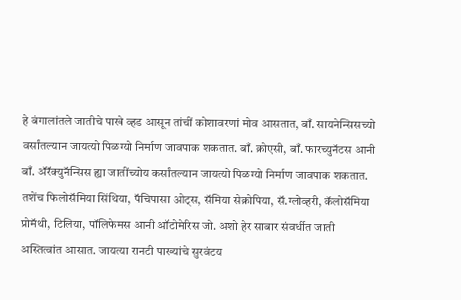हे बंगालांतले जातीचे पाखे व्हड आसून तांचीं कोशावरणां मोव आसतात, बाँ. सायनेन्सिसच्यो वर्सांतल्यान जायत्यो पिळग्यो निर्माण जावपाक शकतात. बाँ. क्रोएसी, बाँ. फारच्युनॅटस आनी बाँ. ॲरॅक्युनॅन्सिस ह्या जातींच्योय कर्सांतल्यान जायत्यो पिळग्यो निर्माण जावपाक शकतात. तशेंच फिलोसॅमिया सिंथिया, पॅचिपासा ओट्स, सॅमिया सेक्रोपिया, सॅ.ग्लोव्हरी, कॅलोसॅमिया प्रोमॅथी, टिलिया, पॉलिफेमस आनी ऑटोमेरिस जो. अशो हेर साबार संवर्धीत जाती अस्तित्वांत आसात. जायत्या रानटी पाख्यांचे सुरवंटय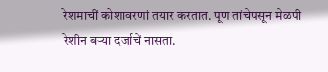रेशमाचीं कोशावरणां तयार करतात. पूण तांचेपसून मेळपी रेशीन बऱ्या दर्जाचें नासता.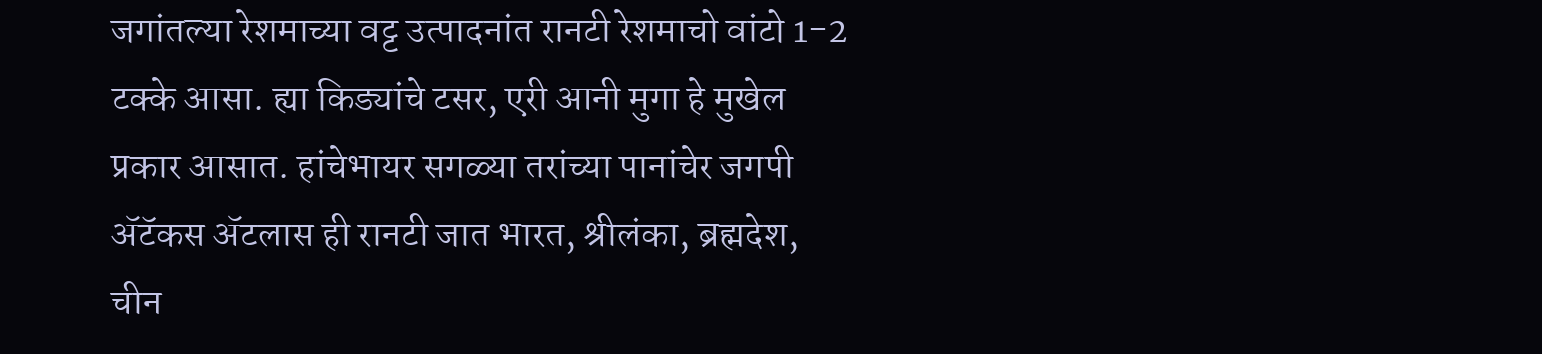जगांतल्या रेशमाच्या वट्ट उत्पादनांत रानटी रेशमाचो वांटो 1-2 टक्के आसा. ह्या किड्यांचे टसर, एरी आनी मुगा हे मुखेल प्रकार आसात. हांचेभायर सगळ्या तरांच्या पानांचेर जगपी ॲटॅकस ॲटलास ही रानटी जात भारत, श्रीलंका, ब्रह्मदेश, चीन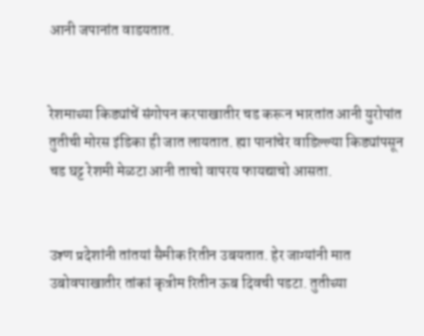आनी जपानांत वाडयतात.


रेशमाच्या किड्यांचें संगोपन करपाखातीर चड करून भारतांत आनी युरोपांत तुतीची मोरस इंडिका ही जात लायतात. ह्या पानांचेर वाडिल्ल्या किड्यांपसून चड घट्ट रेशमी मेळटा आनी ताचो वापरय फायद्याचो आसता.


उश्ण प्रदेशांनी तांतयां सैमीक रितीन उबयतात. हेर जाग्यांनी मात उबोवपाखातीर तांकां कृत्रीम रितीन ऊब दिवची पडटा. तुतीच्या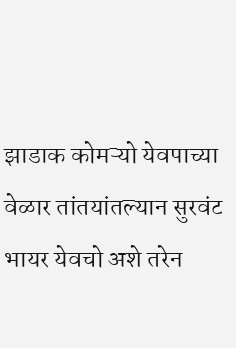झाडाक कोमऱ्यो येवपाच्या वेळार तांतयांतल्यान सुरवंट भायर येवचो अशे तरेन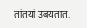तांतयां उबयतात.